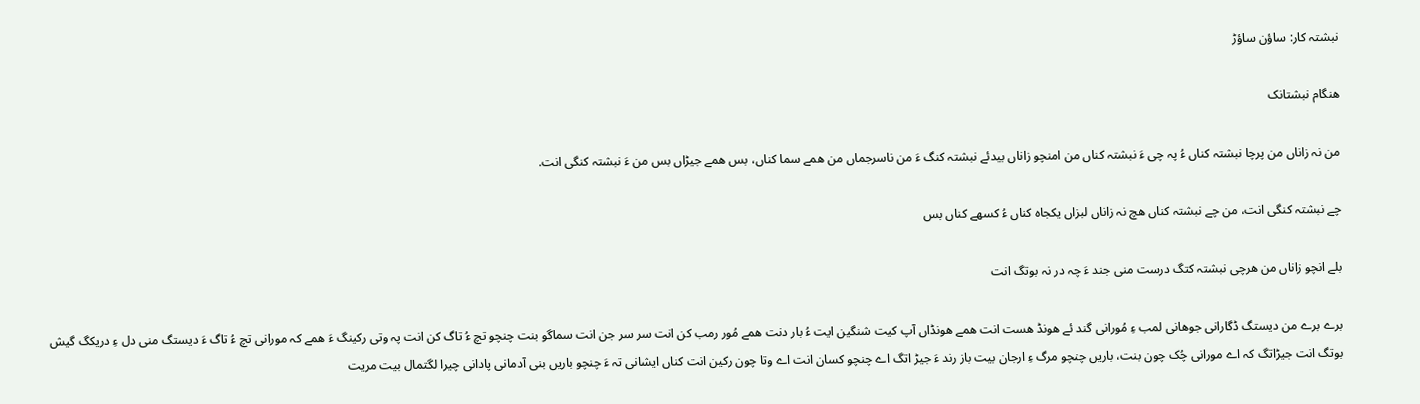نبشتہ کار: ساؤن ساؤڑ

ھنگام نبشتانک

من نہ زاناں من پرچا نبشتہ کناں ءُ پہ چی ءَ نبشتہ کناں من امنچو زاناں بیدئے نبشتہ کنگ ءَ من ناسرجماں من ھمے سما کناں، بس ھمے جیڑاں بس من ءَ نبشتہ کنگی انت.

چے نبشتہ کنگی انت، من چے نبشتہ کناں ھچ نہ زاناں لبزاں یکجاہ کناں ءُ کسھے کناں بس

بلے انچو زاناں من ھرچی نبشتہ کتگ درست منی جند ءَ چہ در نہ بوتگ انت

برے برے من دیستگ ڈگارانی جوھانی لمب ءِ مُورانی گند ئے ھونڈ ھست انت ھمے ھونڈاں آپ کیت شنگین ایت ءُ بار دنت ھمے مُور رمب کن انت سر سر جن انت سماگو بنت چنچو تچ ءُ تاگ کن انت پہ وتی رکینگ ءَ ھمے کہ مورانی تچ ءُ تاگ ءَ دیستگ منی دل ءِ دریکگ گیش بوتگ انت جیڑاتگ کہ اے مورانی چُک چون بنت، باریں چنچو مرگ ءِ ارجان بیت باز رند ءَ جیڑ اتگ اے چنچو کسان انت اے وتا چون رکین انت کناں ایشانی تہ ءَ چنچو باریں بنی آدمانی پادانی چیرا لگتمال بیت مریت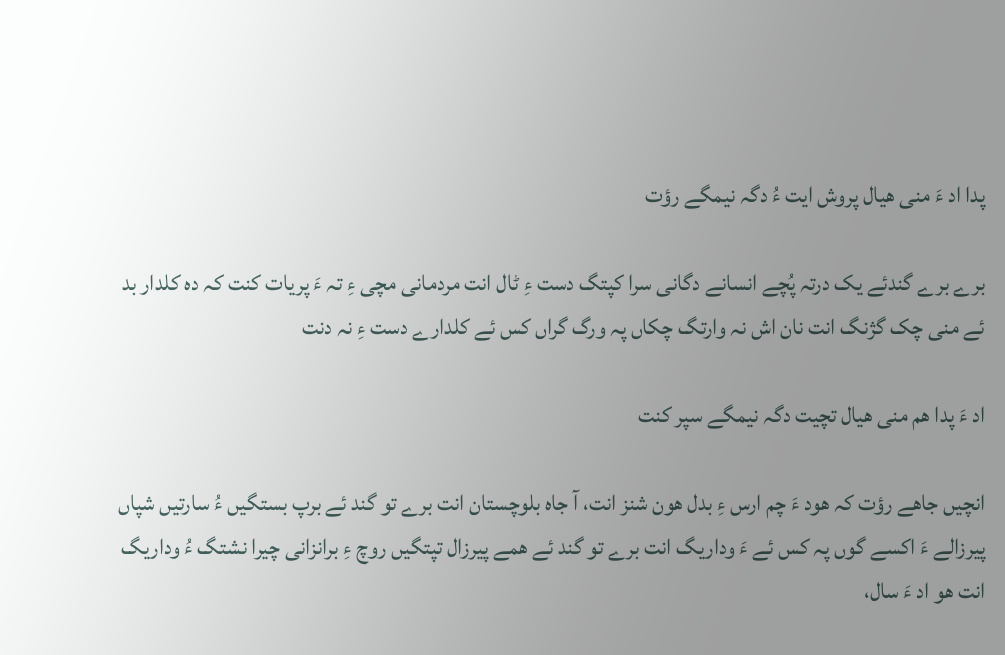پدا اد ءَ منی ھیال پروش ایت ءُ دگہ نیمگے رؤت

برے برے گندئے یک درتہ پُچے انسانے دگانی سرا کپتگ دست ءِ ٹال انت مردمانی مچی ءِ تہ ءَ پریات کنت کہ دہ کلدار بد ئے منی چک گژنگ انت نان اش نہ وارتگ چکاں پہ ورگ گراں کس ئے کلدارے دست ءِ نہ دنت

اد ءَ پدا ھم منی ھیال تچیت دگہ نیمگے سپر کنت

انچیں جاھے رؤت کہ ھود ءَ چم ارس ءِ بدل ھون شنز انت، آ جاہ بلوچستان انت برے تو گند ئے برپ بستگیں ءُ سارتیں شپاں پیرزالے ءَ اکسے گوں پہ کس ئے ءَ وداریگ انت برے تو گند ئے ھمے پیرزال تپتگیں روچ ءِ برانزانی چیرا نشتگ ءُ وداریگ انت ھو اد ءَ سال،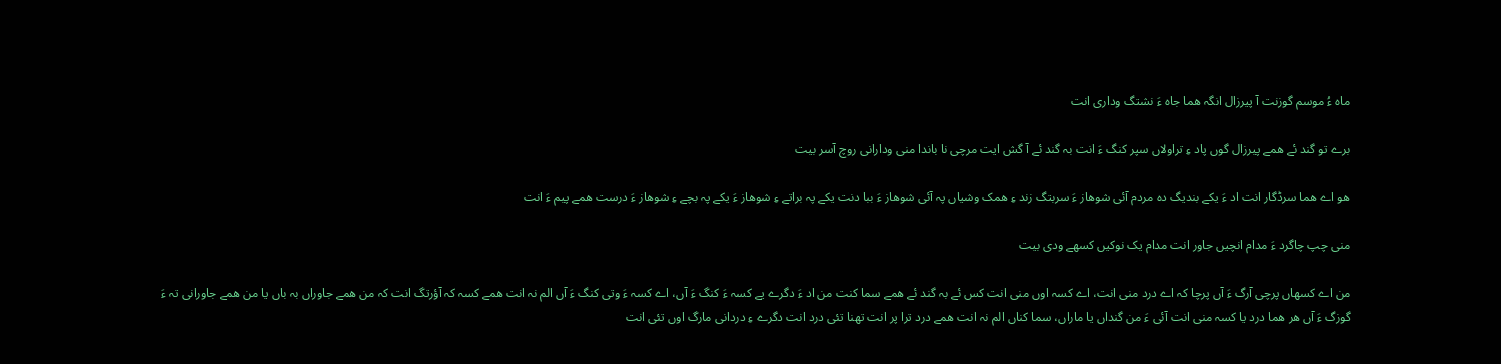ماہ ءُ موسم گوزنت آ پیرزال انگہ ھما جاہ ءَ نشتگ وداری انت

برے تو گند ئے ھمے پیرزال گوں پاد ءِ تراولاں سپر کنگ ءَ انت بہ گند ئے آ گش ایت مرچی نا باندا منی ودارانی روچ آسر بیت

ھو اے ھما سرڈگار انت اد ءَ یکے بندیگ دہ مردم آئی شوھاز ءَ سربتگ زند ءِ ھمک وشیاں پہ آئی شوھاز ءَ ببا دنت یکے پہ براتے ءِ شوھاز ءَ یکے پہ بچے ءِ شوھاز ءَ درست ھمے پیم ءَ انت

منی چپ چاگرد ءَ مدام انچیں جاور انت مدام یک نوکیں کسھے ودی بیت

من اے کسھاں پرچی آرگ ءَ آں پرچا کہ اے درد منی انت، اے کسہ اوں منی انت کس ئے بہ گند ئے ھمے سما کنت من اد ءَ دگرے یے کسہ ءَ کنگ ءَ آں، اے کسہ ءَ وتی کنگ ءَ آں الم نہ انت ھمے کسہ کہ آؤرتگ انت کہ من ھمے جاوراں بہ باں یا من ھمے جاورانی تہ ءَ گوزگ ءَ آں ھر ھما درد یا کسہ منی انت آئی ءَ من گنداں یا ماراں، سما کناں الم نہ انت ھمے درد ترا پر انت تھنا تئی درد انت دگرے ءِ دردانی مارگ اوں تئی انت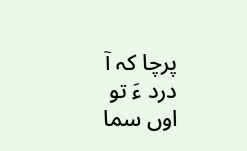پرچا کہ آ درد ءَ تو اوں سما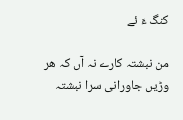کنگ ءَ ئے

من نبشتہ کارے نہ آں کہ ھر وڑیں جاورانی سرا نبشتہ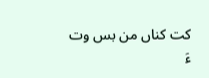کت کناں من بس وت ءَ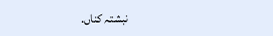نبشتہ کناں.